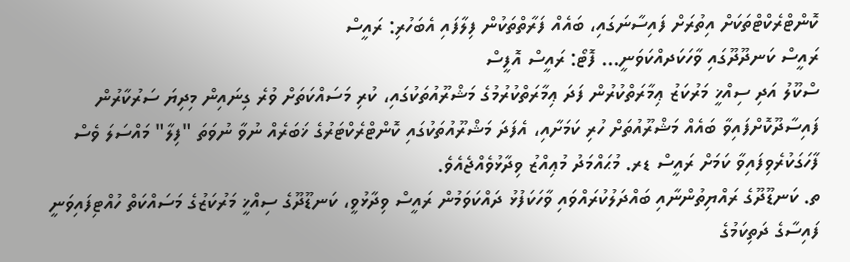ކޮންޓްރެކްޓްތަކަށް އިތުރަށް ފައިސާނަގައި، ބައެއް ފަރާތްތަކުން ފިލާފައި އެބަހުރި: ރައީސް
ރައީސް ކަނދޫދޫގައި ވާހަކަދއްކަވަނީ... ފޮޓޯ: ރައީސް އޮފީސް
ސްކޫލު އަދި ސިއްޚީ މަރުކަޒު ޢިމާރަތްކުރުން ފަދަ ޢިމާރަތްކުރުމުގެ މަޝްރޫއުތަކުގައި، ކުރި މަސައްކަތަށް ވުރެ ގިނައިން މިދިޔަ ސަރުކާރުން ފައިސާދޫކޮށްފައިވާ ބައެއް މަޝްރޫއުތަށް ހުރި ކަމަށާއި، އެފަދަ މަޝްރޫއުތަކުގައި ކޮންޓްރެކްޓަރުގެ ޚަބަރެއް ނުވާ ނުވަތަ "ފިލާ" މައްސަލަ ވެސް ފާހަގަކުރެވިފައިވާ ކަމަށް ރައީސް ޑރ. މުޙައްމަދު މުޢިއްޒު ވިދާޅުވެއްޖެއެވެ.
ތ. ކަނޑޫދޫގެ ރައްޔިތުންނާއި ބައްދަލުކުރައްވައި ވާހަކަފުޅު ދައްކަވަމުން ރައީސް ވިދާޅުވީ، ކަނޑޫދޫގެ ސިއްޚީ މަރުކަޒުގެ މަސައްކަތް ހުއްޓިފައިވަނީ ފައިސާގެ ދަތިކަމުގެ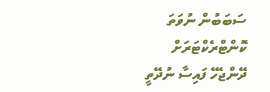ސަބަބުން ނުވަތަ ކޮންޓްރެކްޓަރަށް ދޭންޖެހޭ ފައިސާ ނުދޭތީ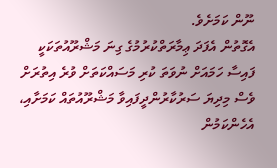ނޫން ކަމަށެވެ.
އެގޮތުން އެފަދަ ޢިމާރަތްކުރުމުގެ ގިނަ މަޝްރޫއުތަކަކީ ފައިސާ ހަމައަށް ނުވަތަ ކުރި މަސައްކަތަށް ވުރެ އިތުރަށް ވެސް މިދިޔަ ސަރުކާރުންދީފައިވާ މަޝްރޫއުތައް ކަމަށާއި، އެހެންކަމުން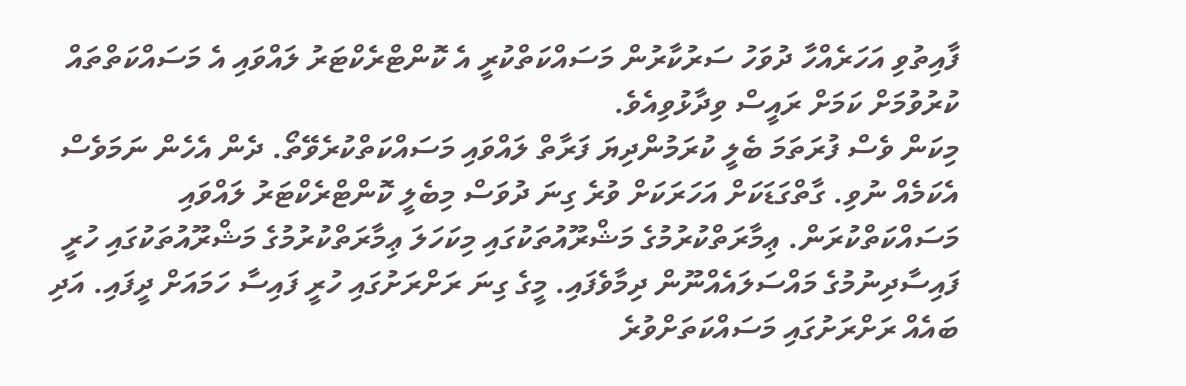ފާއިތުވި އަހަރެއްހާ ދުވަހު ސަރުކާރުން މަސައްކަތްކުރީ އެ ކޮންޓްރެކްޓަރު ލައްވައި އެ މަސައްކަތްތައް ކުރުވުމަށް ކަމަށް ރައީސް ވިދާޅުވިއެވެ.
މިކަން ވެސް ފުރަތަމަ ބެލީ ކުރަމުންދިޔަ ފަރާތް ލައްވައި މަސައްކަތްކުރެވޭތޯ. ދެން އެހެން ނަމަވެސް އެކަމެއް ނުވި. ގާތްގަޑަކަށް އަހަރަކަށް ވުރެ ގިނަ ދުވަސް މިބެލީ ކޮންޓްރެކްޓަރު ލައްވައި މަސައްކަތްކުރަން. ޢިމާރަތްކުރުމުގެ މަޝްރޫއުތަކުގައި މިކަހަލަ ޢިމާރަތްކުރުމުގެ މަޝްރޫއުތަކުގައި ހުރީ ފައިސާދިނުމުގެ މައްސަލައެއްނޫން ދިމާވެފައި. މީގެ ގިނަ ރަށްރަށުގައި ހުރީ ފައިސާ ހަމައަށް ދީފައި. އަދި ބައެއް ރަށްރަށުގައި މަސައްކަތަށްވުރެ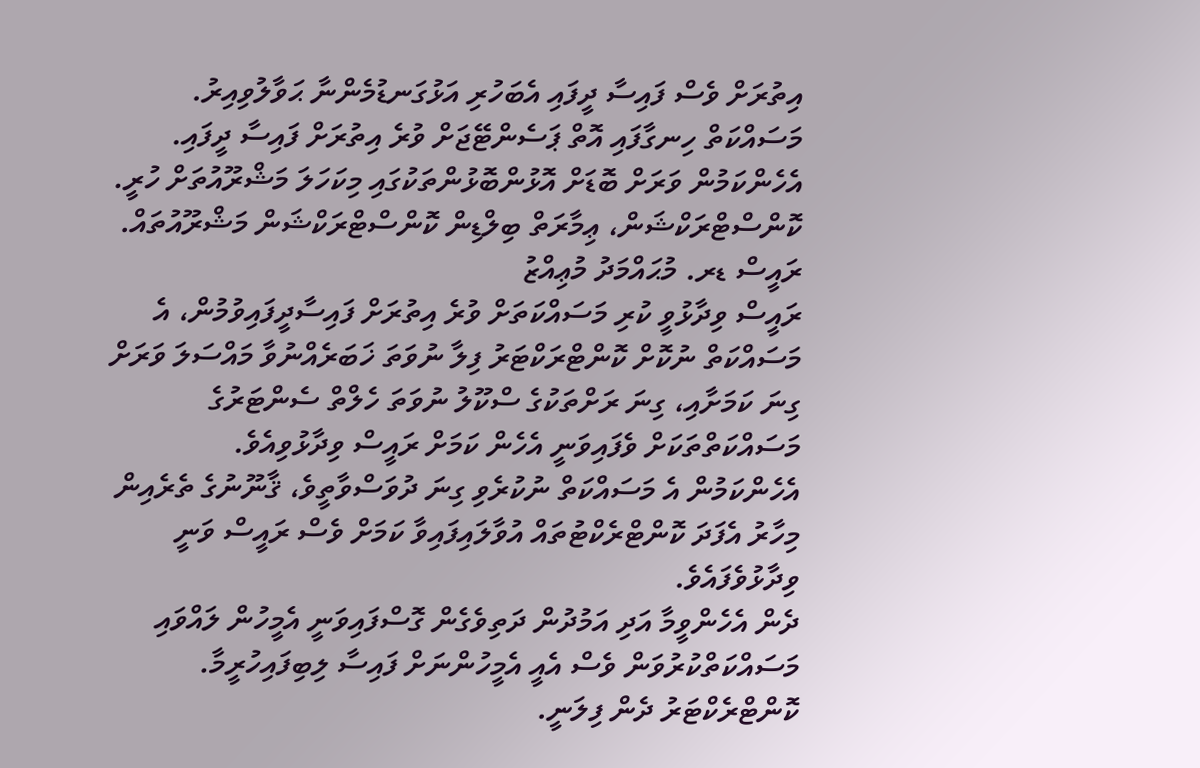އިތުރަށް ވެސް ފައިސާ ދީފައި އެބަހުރި އަޅުގަނޑުމެންނާ ޙަވާލުވިއިރު. މަސައްކަތް ހިނގާފައި އޮތް ޕަސެންޓޭޖަށް ވުރެ އިތުރަށް ފައިސާ ދީފައި. އެހެންކަމުން ވަރަށް ބޮޑަށް އޮޅުންބޮޅުންތަކުގައި މިކަހަލަ މަޝްރޫއުތަށް ހުރީ. ކޮންސްޓްރަކްޝަން، ޢިމާރަތް ބިލްޑިން ކޮންސްޓްރަކްޝަން މަޝްރޫއުތައް.
ރައީސް ޑރ. މުޙައްމަދު މުޢިއްޒު
ރައީސް ވިދާޅުވީ ކުރި މަސައްކަތަށް ވުރެ އިތުރަށް ފައިސާދީފައިވުމުން، އެ މަސައްކަތް ނުކޮށް ކޮންޓްރަކްޓަރު ފިލާ ނުވަތަ ޚަބަރެއްނުވާ މައްސަލަ ވަރަށް ގިނަ ކަމަށާއި، ގިނަ ރަށްތަކުގެ ސްކޫލު ނުވަތަ ހެލްތް ސެންޓަރުގެ މަސައްކަތްތަކަށް ވެފައިވަނީ އެހެން ކަމަށް ރައީސް ވިދާޅުވިއެވެ.
އެހެންކަމުން އެ މަސައްކަތް ނުކުރެވި ގިނަ ދުވަސްވާތީވެ، ޤާނޫނުގެ ތެރެއިން މިހާރު އެފަދަ ކޮންޓްރެކްޓުތައް އުވާލައިފައިވާ ކަމަށް ވެސް ރައީސް ވަނީ ވިދާޅުވެފައެވެ.
ދެން އެހެންވީމާ އަދި އަމުދުން ދަތިވެގެން ގޮސްފައިވަނީ އެމީހުން ލައްވައި މަސައްކަތްކުރުވަން ވެސް އެއީ އެމީހުންނަށް ފައިސާ ލިބިފައިހުރީމާ. ކޮންޓްރެކްޓަރު ދެން ފިލަނީ.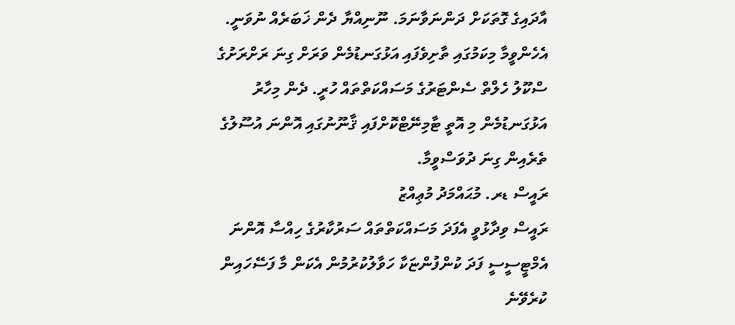އާދައިގެ ގޮތަކަށް ދަންނަވާނަމަ. ނޫނިއްޔާ ދެން ޚަބަރެއް ނުވަނީ. އެހެންވީމާ މިކަމުގައި ތާށިވެފައި އަޅުގަނޑުމެން ވަރަށް ގިނަ ރަށްރަށުގެ ސްކޫލު ހެލްތް ސެންޓަރުގެ މަސައްކަތްތައް ހުރީ. ދެން މިހާރު އަޅުގަނޑުމެން މި އޮތީ ޓާމިނޭޓްކޮށްފައި ޤާނޫނުގައި އޮންނަ އުސޫލުގެ ތެރެއިން ގިނަ ދުވަސްވީމާ.
ރައީސް ޑރ. މުޙައްމަދު މުޢިއްޒު
ރައީސް ވިދާޅުވީ އެފަދަ މަސައްކަތްތައް ސަރުކާރުގެ ހިއްސާ އޮންނަ އެމްޓީސީސީ ފަދަ ކުންފުންޏަކާ ހަވާލުކުރުމުން އެކަން މާ ފަސޭހައިން ކުރެވޭނެ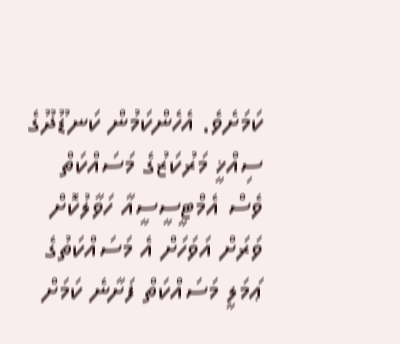ކަމަށެވެ. އެހެންކަމުން ކަނޑޫދޫގެ ސިއްޚީ މަރުކަޒުގެ މަސައްކަތް ވެސް އެމްޓީސީސީއާ ހަވާލުކޮށް ވަރަށް އަވަހަށް އެ މަސައްކަތުގެ ޢަމަލީ މަސައްކަތް ފަށާނެ ކަމަށް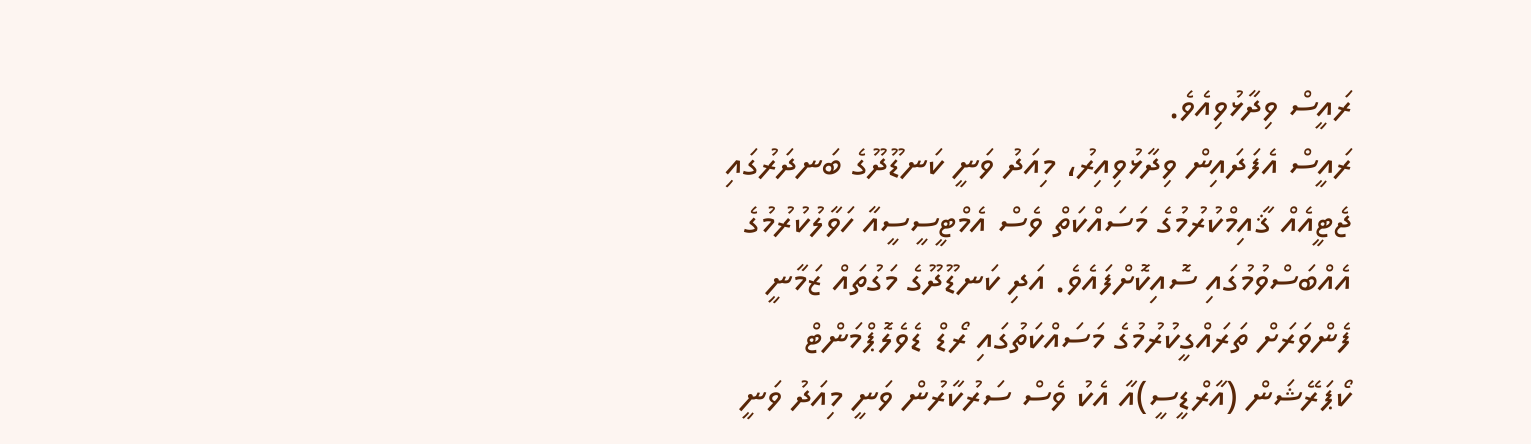ރައީސް ވިދާޅުވިއެވެ.
ރައީސް އެފަދައިން ވިދާޅުވިއިރު، މިއަދު ވަނީ ކަނޑޫދޫގެ ބަނދަރުގައި ޖެޓީއެއް ޤާއިމްކުރުމުގެ މަސައްކަތް ވެސް އެމްޓީސީސީއާ ހަވާލުކުރުމުގެ އެއްބަސްވުމުގައި ސޮއިކޮށްފައެވެ. އަދި ކަނޑޫދޫގެ މަގުތައް ޒަމާނީ ފެންވަރަށް ތަރައްގީކުރުމުގެ މަސައްކަތުގައި ރޯޑް ޑެވެލޮޕްމަންޓް ކޯޕަރޭޝަން (އާރްޑީސީ)އާ އެކު ވެސް ސަރުކާރުން ވަނީ މިއަދު ވަނީ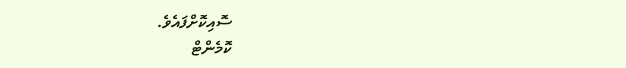ސޮއިކޮށްފައެވެ.
ކޮމެންޓް